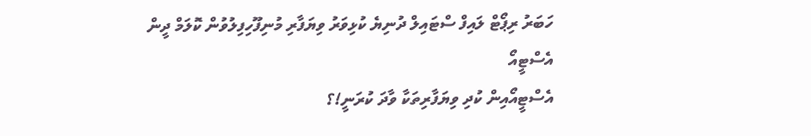ހަބަރު ރިޕޯޓް ލައިފް ސްޓައިލް ދުނިޔެ ކުޅިވަރު ވިޔަފާރި މުނިފޫހިފިލުވުން ކޮލަމް ދީން
އެސްޓީއޯ
އެސްޓީއޯއިން ކުދި ވިޔަފާރިތަކާ ވާދަ ކުރަނީ!؟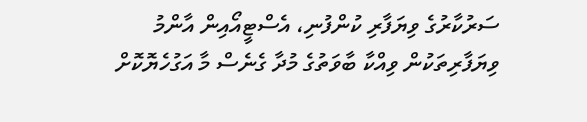ސަރުކާރުގެ ވިޔަފާރި ކުންފުނި، އެސްޓީއޯއިން އާންމު ވިޔަފާރިތަކުން ވިއްކާ ބާވަތުގެ މުދާ ގެނެސް މާ އަގުހެޔޮކޮށް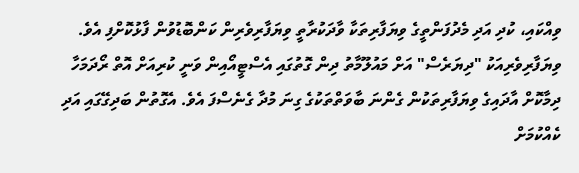ވިއްކައި، ކުދި އަދި މެދުފަންތީގެ ވިޔަފާރިތަކާ ވާދަކުރާތީ ވިޔަފާރިވެރިން ކަންބޮޑުވުން ފާޅުކޮށްފި އެވެ.
ވިޔަފާރިވެރިއަކު "ދިޔަރެސް" އަށް މައުލޫމާތު ދިން ގޮތުގައި އެސްޓީއޯއިން ވަނީ ކުރިއަށް އޮތް ރޯދަމަހާ ދިމާކޮށް އާދައިގެ ވިޔަފާރިތަކުން ގެންނަ ބާވަތްތަކުގެ ގިނަ މުދާ ގެނެސްފަ އެވެ. އެގޮތުން ބަދިގޭގައި އަދި ކެއްކުމަށް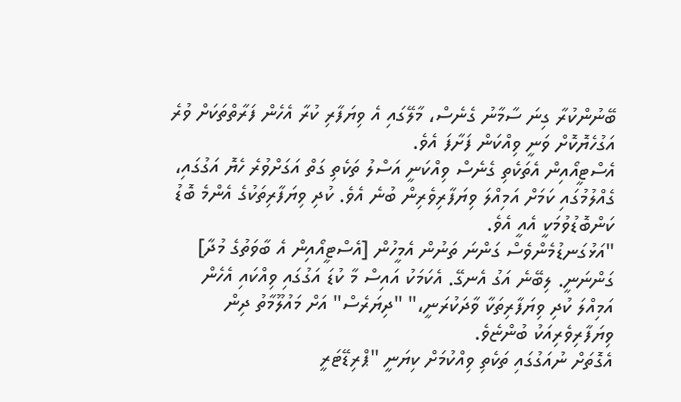ބޭނުންކުރާ ގިނަ ސާމާނު ގެނެސް، މާލޭގައި އެ ވިޔަފާރި ކުރާ އެހެން ފަރާތްތަކަށް ވުރެ އަގުހެޔޮކޮށް ވަނީ ވިއްކަން ފަށާފަ އެވެ.
އެސްޓީއޯއިން އެތަކެތި ގެނެސް ވިއްކަނީ އަސްލު ތަކެތި ގަތް އަގަށްވުރެ ހެޔޮ އަގުގައި، ގެއްލުމުގައި ކަމަށް އަމިއްލަ ވިޔަފާރިވެރިން ބުނެ އެވެ. ކުދި ވިޔަފާރިތަކުގެ އެންމެ ބޮޑު ކަންބޮޑުވުމަކީ އެއީ އެވެ.
"އަޅުގަނޑުމެންވެސް ގަންނަ ތަނުން އެމީހުން [އެސްޓީއޯއިން އެ ބާވަތުގެ މުދާ] ގަންނަނީ. ލިބޭނެ އަގު އެނގޭ. އެކަމަކު އައިސް މާ ކުޑަ އަގުގައި ވިއްކައި އެހެން އަމިއްލަ ކުދި ވިޔަފާރިތަކާ ވާދަކުރަނީ،" "ދިޔަރެސް" އަށް މައުލޫމާތު ދިން ވިޔަފާރިވެރިއަކު ބުންޏެވެ.
އެގޮތަށް ނުއަގުގައި ތަކެތި ވިއްކުމަށް ކިޔަނީ "ޕްރިޑޭޓަރީ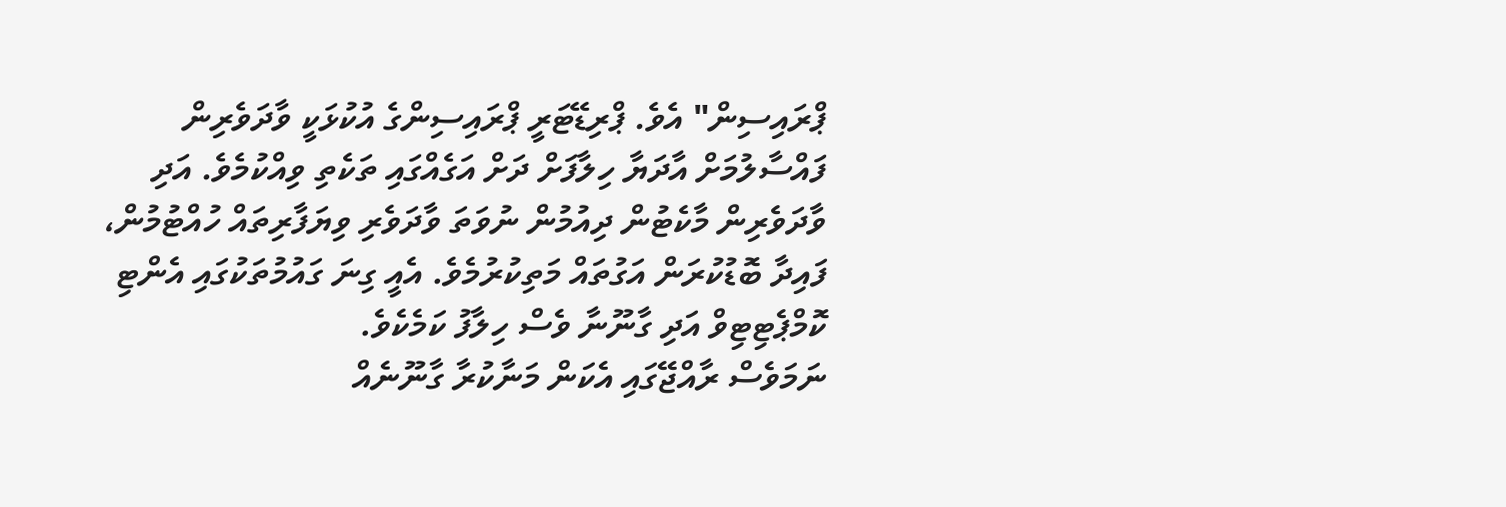ޕްރައިސިން" އެވެ. ޕްރިޑޭޓަރީ ޕްރައިސިންގެ އުކުޅަކީ ވާދަވެރިން ފައްސާލުމަށް އާދަޔާ ހިލާފަށް ދަށް އަގެއްގައި ތަކެތި ވިއްކުމެވެ. އަދި ވާދަވެރިން މާކެޓުން ދިއުމުން ނުވަތަ ވާދަވެރި ވިޔަފާރިތައް ހުއްޓުމުން، ފައިދާ ބޮޑުކުރަން އަގުތައް މަތިކުރުމެވެ. އެއީ ގިނަ ގައުމުތަކުގައި އެންޓި ކޮމްޕެޓިޓިވް އަދި ގާނޫނާ ވެސް ހިލާފު ކަމެކެވެ.
ނަމަވެސް ރާއްޖޭގައި އެކަން މަނާކުރާ ގާނޫނެއް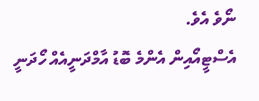ނޯވެ އެވެ.
އެސްޓީއޯއިން އެންމެ ބޮޑު އާމްދަނީއެއް ހޯދަނީ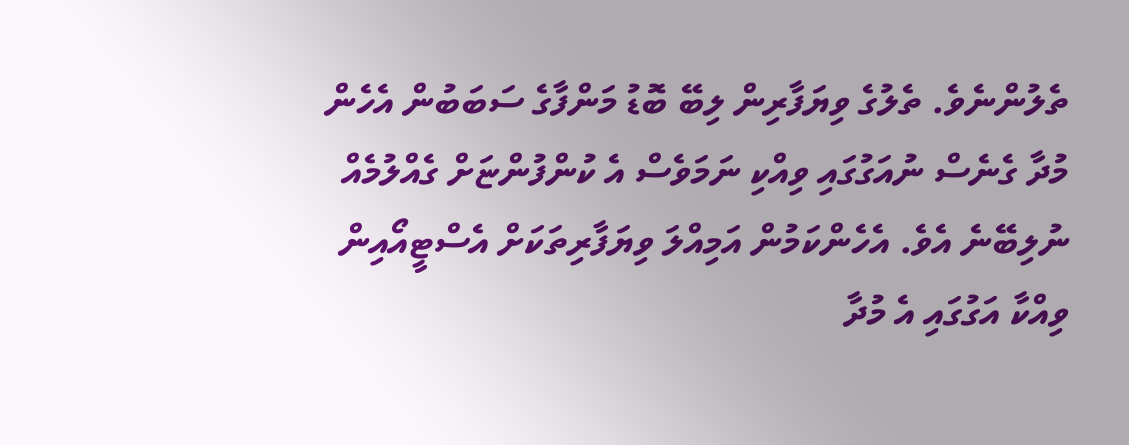ތެލުންނެވެ. ތެލުގެ ވިޔަފާރިން ލިބޭ ބޮޑު މަންފާގެ ސަބަބުން އެހެން މުދާ ގެނެސް ނުއަގުގައި ވިއްކި ނަމަވެސް އެ ކުންފުންޏަށް ގެއްލުމެއް ނުލިބޭނެ އެވެ. އެހެންކަމުން އަމިއްލަ ވިޔަފާރިތަކަށް އެސްޓީއޯއިން ވިއްކާ އަގުގައި އެ މުދާ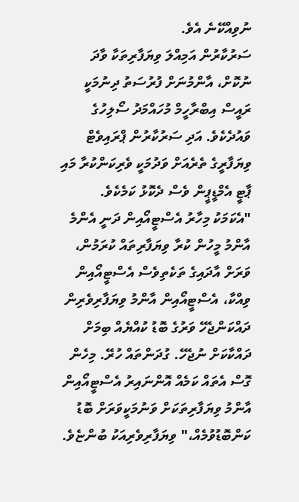ނުވިއްކޭނެ އެވެ.
ސަރުކާރުން އަމިއްލަ ވިޔަފާރިތަކާ ވާދަ ނުކޮށް، އާންމުނަށް ފުރުސަތު ދިނުމަކީ ރައީސް އިބްރާހީމް މުހައްމަދު ސޯލިހުގެ ވައުދެކެވެ. އަދި ސަރުކާރުން ޕްރައިވެޓް ވިޔަފާރީގެ ތެރެއަށް ވަދުމަކީ ވެރިކަންކުރާ މައި ޕާޓީ އެމްޑީޕީން ވެސް ދެކޮޅު ކަމެކެވެ.
"އެކަމަކު މިހާރު އެސްޓީއޯއިން ދަނީ އެންމެ އާންމު މީހުން ކުރާ ވިޔަފާރިތައް ކުރަމުން، ވަރަށް އާދައިގެ ތަކެތިވެސް އެސްޓީއޯއިން ވިއްކާ، އެސްޓީއޯއިން އާންމު ވިޔަފާރިވެރިން ދައްކަންޖެހޭ ވަރުގެ ބޮޑު ކުއްޔެއް ބިމަށް ދައްކާކަށް ނުޖެހޭ. ގުދަންތައް ހުރޭ. މިހެން ގޮސް އެތައް ކަމެއް އޮންނައިރު އެސްޓީއޯއިން އާންމު ވިޔަފާރިތަކަށް ވަނުމަކީވަރަށް ބޮޑު ކަންބޮޑުވުމެއް،" ވިޔަފާރިވެރިއަކު ބުންޏެވެ.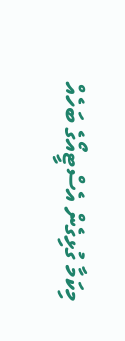މިކަމާ ގުޅިގެން އެސްޓީއޯގެ ބަހެއް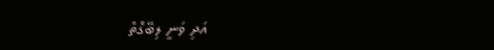އަދި ވަނީ ލިބޭގޮތް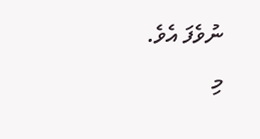ނުވެފަ އެވެ.
މި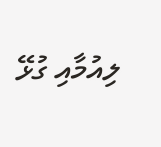ލިއުމާއި ގުޅޭ